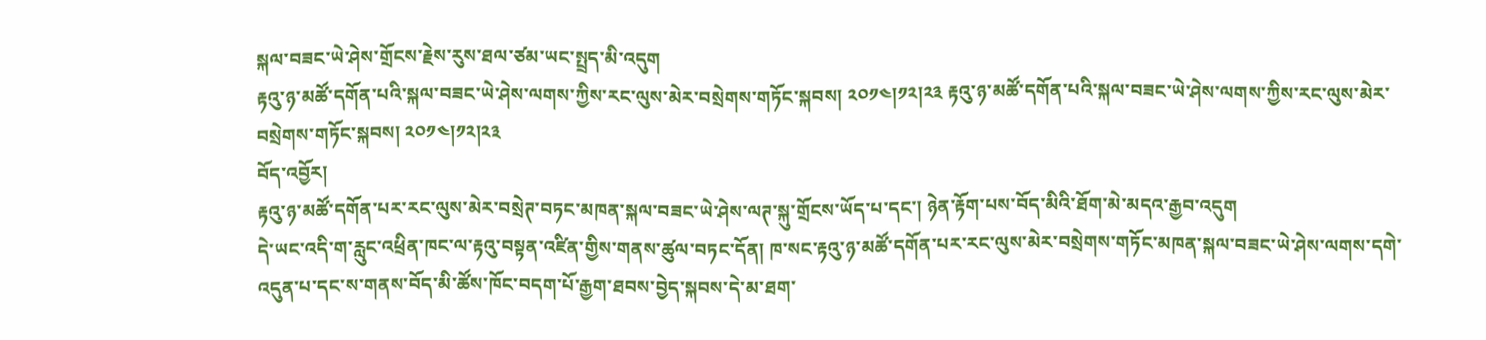སྐལ་བཟང་ཡེ་ཤེས་གྲོངས་རྗེས་རུས་ཐལ་ཙམ་ཡང་སྤྲད་མི་འདུག
རྟའུ་ཉ་མཚོ་དགོན་པའི་སྐལ་བཟང་ཡེ་ཤེས་ལགས་ཀྱིས་རང་ལུས་མེར་བསྲེགས་གཏོང་སྐབས། ༢༠༡༤།༡༢།༢༣ རྟའུ་ཉ་མཚོ་དགོན་པའི་སྐལ་བཟང་ཡེ་ཤེས་ལགས་ཀྱིས་རང་ལུས་མེར་བསྲེགས་གཏོང་སྐབས། ༢༠༡༤།༡༢།༢༣
བོད་འབྱོར།
རྟའུ་ཉ་མཚོ་དགོན་པར་རང་ལུས་མེར་བསྲེཊ་བཏང་མཁན་སྐལ་བཟང་ཡེ་ཤེས་ལཊ་སྐུ་གྲོངས་ཡོད་པ་དང་། ཉེན་རྟོག་པས་བོད་མིའི་ཐོག་མེ་མདའ་རྒྱབ་འདུག
དེ་ཡང་འདི་ག་རླུང་འཕྲིན་ཁང་ལ་རྟའུ་བསྟན་འཛིན་གྱིས་གནས་ཚུལ་བཏང་དོན། ཁ་སང་རྟའུ་ཉ་མཚོ་དགོན་པར་རང་ལུས་མེར་བསྲེགས་གཏོང་མཁན་སྐལ་བཟང་ཡེ་ཤེས་ལགས་དགེ་འདུན་པ་དང་ས་གནས་བོད་མི་ཚོས་ཁོང་བདག་པོ་རྒྱག་ཐབས་བྱེད་སྐབས་དེ་མ་ཐག་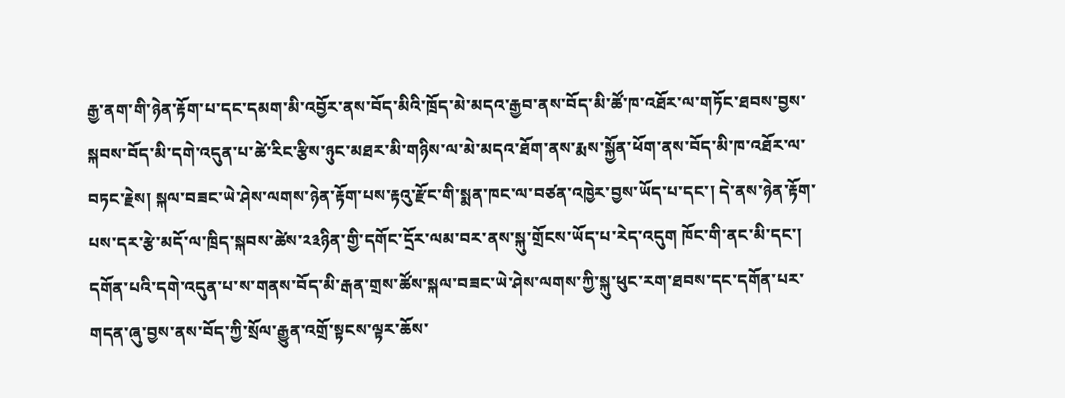རྒྱ་ནག་གི་ཉེན་རྟོག་པ་དང་དམག་མི་འབྱོར་ནས་བོད་མིའི་ཁྲོད་མེ་མདའ་རྒྱབ་ནས་བོད་མི་ཚོ་ཁ་འཐོར་ལ་གཏོང་ཐབས་བྱས་སྐབས་བོད་མི་དགེ་འདུན་པ་ཚེ་རིང་རྩིས་ཉུང་མཐར་མི་གཉིས་ལ་མེ་མདའ་ཐོག་ནས་རྨས་སྐྱོན་ཕོག་ནས་བོད་མི་ཁ་འཐོར་ལ་བཏང་རྗེས། སྐལ་བཟང་ཡེ་ཤེས་ལགས་ཉེན་རྟོག་པས་རྟའུ་རྫོང་གི་སྨན་ཁང་ལ་བཙན་འཁྱེར་བྱས་ཡོད་པ་དང་། དེ་ནས་ཉེན་རྟོག་པས་དར་རྩེ་མདོ་ལ་ཁྲིད་སྐབས་ཚེས་༢༣ཉིན་གྱི་དགོང་དྲོར་ལམ་བར་ནས་སྐུ་གྲོངས་ཡོད་པ་རེད་འདུག ཁོང་གི་ནང་མི་དང་། དགོན་པའི་དགེ་འདུན་པ་ས་གནས་བོད་མི་རྒན་གྲས་ཚོས་སྐལ་བཟང་ཡེ་ཤེས་ལགས་ཀྱི་སྐུ་ཕུང་རག་ཐབས་དང་དགོན་པར་གདན་ཞུ་བྱས་ནས་བོད་ཀྱི་སྲོལ་རྒྱུན་འགྲོ་སྟངས་ལྟར་ཆོས་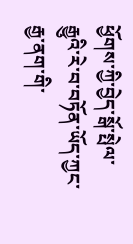ཕྱོགས་ཀྱི་བྱེད་སྒོ་སྤེལ་རྒྱུའི་རེ་བ་བཏོན་ཡོད་ཀྱང་རྒྱ་ནག་གི་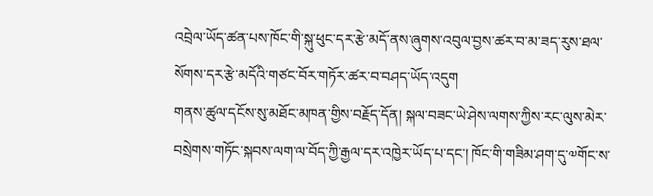འབྲེལ་ཡོད་ཚན་པས་ཁོང་གི་སྐུ་ཕུང་དར་རྩེ་མདོ་ནས་ཞུགས་འབུལ་བྱས་ཚར་བ་མ་ཟད་རུས་ཐལ་སོགས་དར་རྩེ་མདོའི་གཙང་བོར་གཏོར་ཚར་བ་བཤད་ཡོད་འདུག
གནས་ཚུལ་དངོས་སུ་མཐོང་མཁན་གྱིས་བརྗོད་དོན། སྐལ་བཟང་ཡེ་ཤེས་ལགས་ཀྱིས་རང་ལུས་མེར་བསྲེགས་གཏོང་སྐབས་ལག་ལ་བོད་ཀྱི་རྒྱལ་དར་འཁྱེར་ཡོད་པ་དང་། ཁོང་གི་གཟིམ་ཤག་དུ་༧གོང་ས་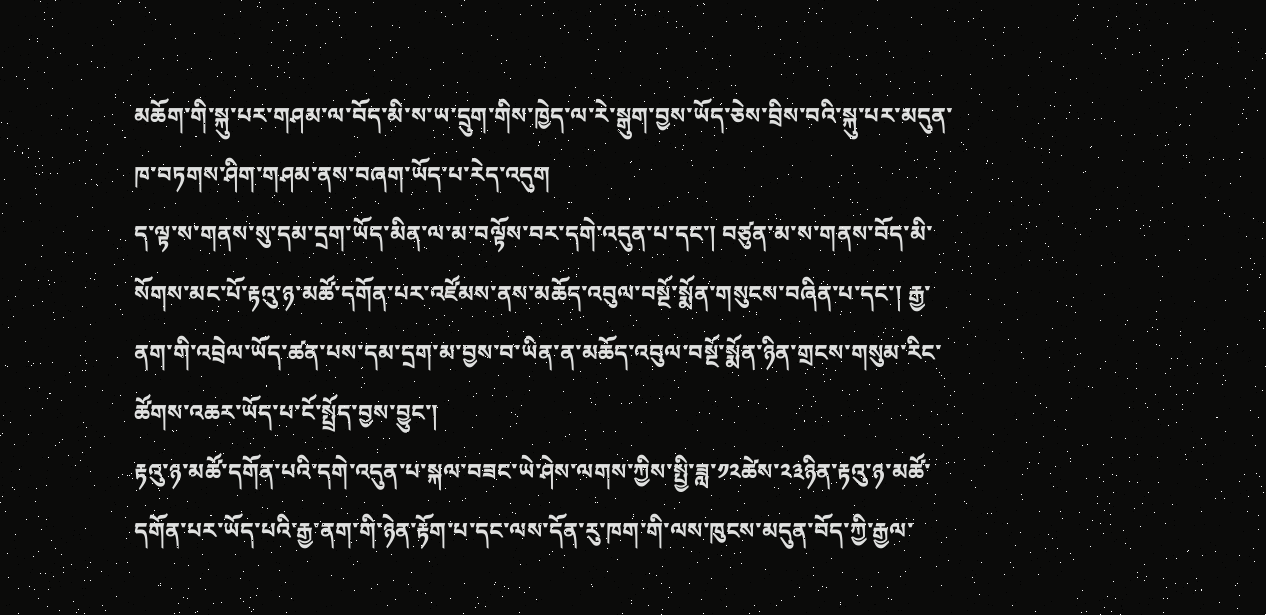མཆོག་གི་སྐུ་པར་གཤམ་ལ་བོད་མི་ས་ཡ་དྲུག་གིས་ཁྱེད་ལ་རེ་སྒུག་བྱས་ཡོད་ཅེས་བྲིས་བའི་སྐུ་པར་མདུན་ཁ་བཏགས་ཤིག་གཤམ་ནས་བཞག་ཡོད་པ་རེད་འདུག
ད་ལྟ་ས་གནས་སུ་དམ་དྲག་ཡོད་མིན་ལ་མ་བལྟོས་བར་དགེ་འདུན་པ་དང་། བཙུན་མ་ས་གནས་བོད་མི་སོགས་མང་པོ་རྟའུ་ཉ་མཚོ་དགོན་པར་འཛོམས་ནས་མཆོད་འབུལ་བསྔོ་སྨོན་གསུངས་བཞིན་པ་དང་། རྒྱ་ནག་གི་འབྲེལ་ཡོད་ཚན་པས་དམ་དྲག་མ་བྱས་བ་ཡིན་ན་མཆོད་འབུལ་བསྔོ་སྨོན་ཉིན་གྲངས་གསུམ་རིང་ཚོགས་འཆར་ཡོད་པ་ངོ་སྤྲོད་བྱས་བྱུང་།
རྟའུ་ཉ་མཚོ་དགོན་པའི་དགེ་འདུན་པ་སྐལ་བཟང་ཡེ་ཤེས་ལགས་ཀྱིས་སྤྱི་ཟླ་༡༢ཚེས་༢༣ཉིན་རྟའུ་ཉ་མཚོ་དགོན་པར་ཡོད་པའི་རྒྱ་ནག་གི་ཉེན་རྟོག་པ་དང་ལས་དོན་རུ་ཁག་གི་ལས་ཁུངས་མདུན་བོད་ཀྱི་རྒྱལ་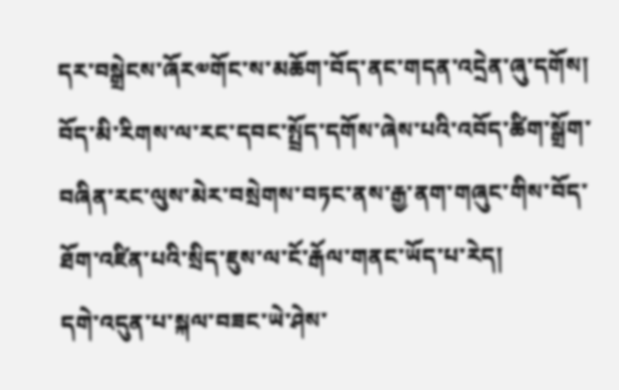དར་བསྒྲེངས་ཞོར༧གོང་ས་མཆོག་བོད་ནང་གདན་འདྲེན་ཞུ་དགོས། བོད་མི་རིགས་ལ་རང་དབང་སྤྲོད་དགོས་ཞེས་པའི་འབོད་ཚིག་སྒྲོག་བཞིན་རང་ལུས་མེར་བསྲེགས་བཏང་ནས་རྒྱ་ནག་གཞུང་གིས་བོད་ཐོག་འཛིན་པའི་སྲིད་ཇུས་ལ་ངོ་རྒོལ་གནང་ཡོད་པ་རེད།
དགེ་འདུན་པ་སྐལ་བཟང་ཡེ་ཤེས་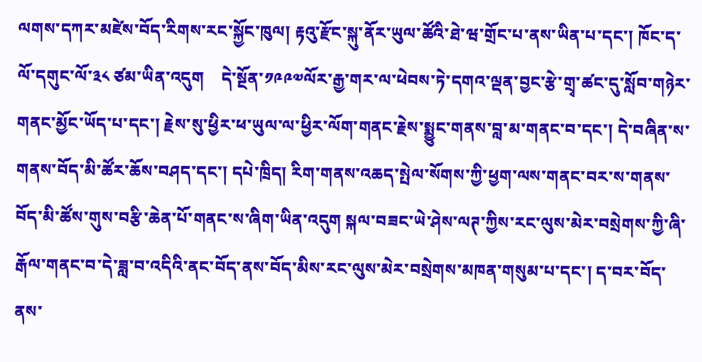ལགས་དཀར་མཛེས་བོད་རིགས་རང་སྐྱོང་ཁུལ། རྟའུ་རྫོང་སྐུ་ནོར་ཡུལ་ཚོའི་ཐེ་ཝ་གྲོང་པ་ནས་ཡིན་པ་དང་། ཁོང་ད་ལོ་དགུང་ལོ་༣༨ ཙམ་ཡིན་འདུག    དེ་སྔོན་༡༩༩༧ལོར་རྒྱ་གར་ལ་ཕེབས་ཏེ་དགའ་ལྡན་བྱང་རྩེ་གྲྭ་ཚང་དུ་སློབ་གཉེར་གནང་མྱོང་ཡོད་པ་དང་། རྗེས་སུ་ཕྱིར་ཕ་ཡུལ་ལ་ཕྱིར་ལོག་གནང་རྗེས་སྨྱུང་གནས་བླ་མ་གནང་བ་དང་། དེ་བཞིན་ས་གནས་བོད་མི་ཚོར་ཆོས་བཤད་དང་། དཔེ་ཁྲིད། རིག་གནས་འཆད་སྤེལ་སོགས་ཀྱི་ཕྱག་ལས་གནང་བར་ས་གནས་བོད་མི་ཚོས་གུས་བརྩི་ཆེན་པོ་གནང་ས་ཞིག་ཡིན་འདུག སྐལ་བཟང་ཡེ་ཤེས་ལཊ་ཀྱིས་རང་ལུས་མེར་བསྲེགས་ཀྱི་ཞི་རྒོལ་གནང་བ་དེ་ཟླ་བ་འདིའི་ནང་བོད་ནས་བོད་མིས་རང་ལུས་མེར་བསྲེགས་མཁན་གསུམ་པ་དང་། ད་བར་བོད་ནས་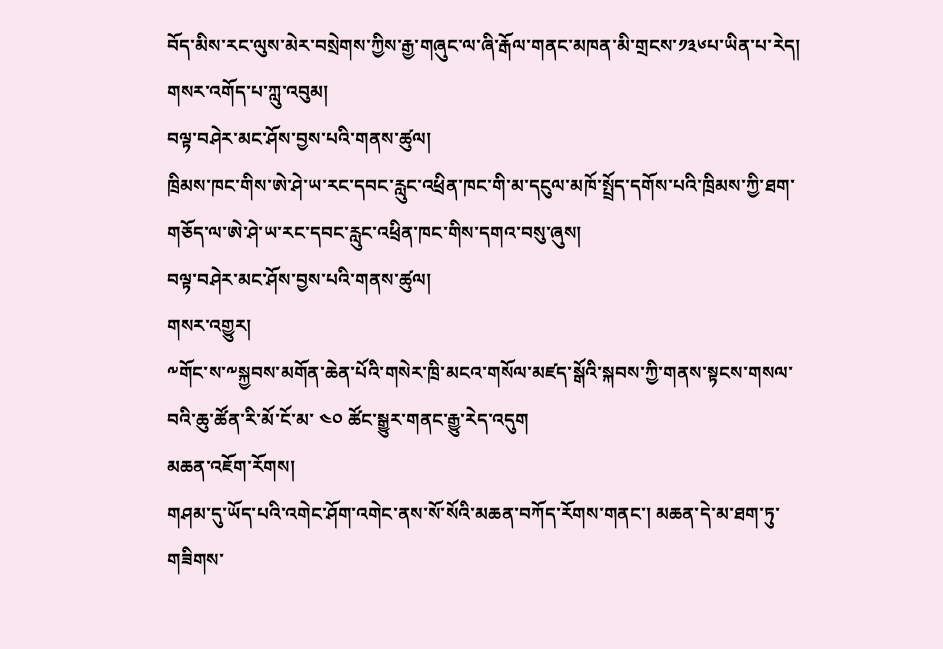བོད་མིས་རང་ལུས་མེར་བསྲེགས་ཀྱིས་རྒྱ་གཞུང་ལ་ཞི་རྒོལ་གནང་མཁན་མི་གྲངས་༡༣༦པ་ཡིན་པ་རེད།
གསར་འགོད་པ་ཀླུ་འབུམ།
བལྟ་བཤེར་མང་ཤོས་བྱས་པའི་གནས་ཚུལ།
ཁྲིམས་ཁང་གིས་ཨེ་ཤེ་ཡ་རང་དབང་རླུང་འཕྲིན་ཁང་གི་མ་དངུལ་མཁོ་སྤྲོད་དགོས་པའི་ཁྲིམས་ཀྱི་ཐག་གཅོད་ལ་ཨེ་ཤེ་ཡ་རང་དབང་རླུང་འཕྲིན་ཁང་གིས་དགའ་བསུ་ཞུས།
བལྟ་བཤེར་མང་ཤོས་བྱས་པའི་གནས་ཚུལ།
གསར་འགྱུར།
༸གོང་ས་༸སྐྱབས་མགོན་ཆེན་པོའི་གསེར་ཁྲི་མངའ་གསོལ་མཛད་སྒོའི་སྐབས་ཀྱི་གནས་སྟངས་གསལ་བའི་ཆུ་ཚོན་རི་མོ་ངོ་མ་ ༤༠ ཚོང་སྒྱུར་གནང་རྒྱུ་རེད་འདུག
མཆན་འཇོག་རོགས།
གཤམ་དུ་ཡོད་པའི་འགེང་ཤོག་འགེང་ནས་སོ་སོའི་མཆན་བཀོད་རོགས་གནང་། མཆན་དེ་མ་ཐག་ཏུ་གཟིགས་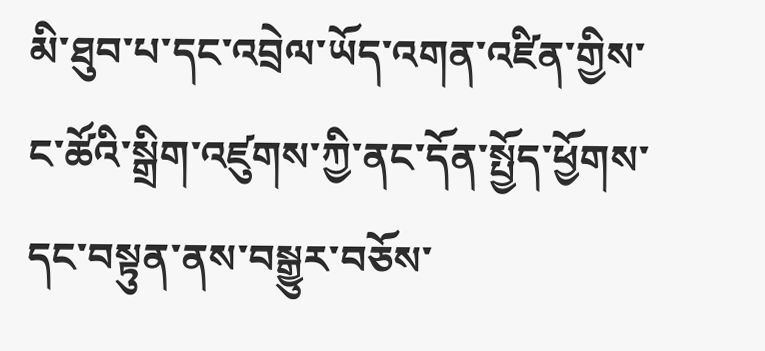མི་ཐུབ་པ་དང་འབྲེལ་ཡོད་འགན་འཛིན་གྱིས་ང་ཚོའི་སྒྲིག་འཛུགས་ཀྱི་ནང་དོན་སྤྱོད་ཕྱོགས་དང་བསྟུན་ནས་བསྒྱུར་བཅོས་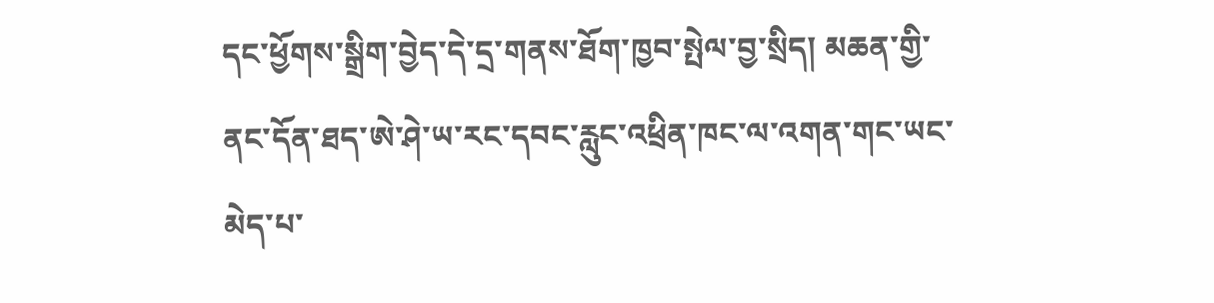དང་ཕྱོགས་སྒྲིག་བྱེད་དེ་དྲ་གནས་ཐོག་ཁྱབ་སྤེལ་བྱ་སྲིད། མཆན་གྱི་ནང་དོན་ཐད་ཨེ་ཤེ་ཡ་རང་དབང་རླུང་འཕྲིན་ཁང་ལ་འགན་གང་ཡང་མེད་པ་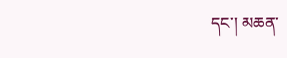དང་། མཆན་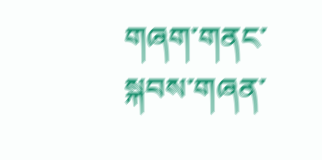གཞག་གནང་སྐབས་གཞན་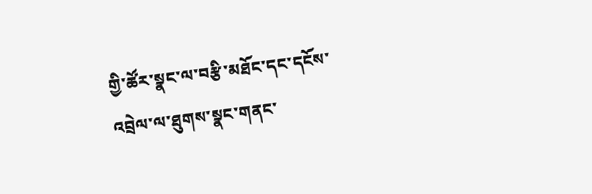གྱི་ཚོར་སྣང་ལ་བརྩི་མཐོང་དང་དངོས་འབྲེལ་ལ་ཐུགས་སྣང་གནང་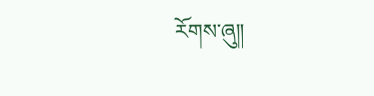རོགས་ཞུ༎